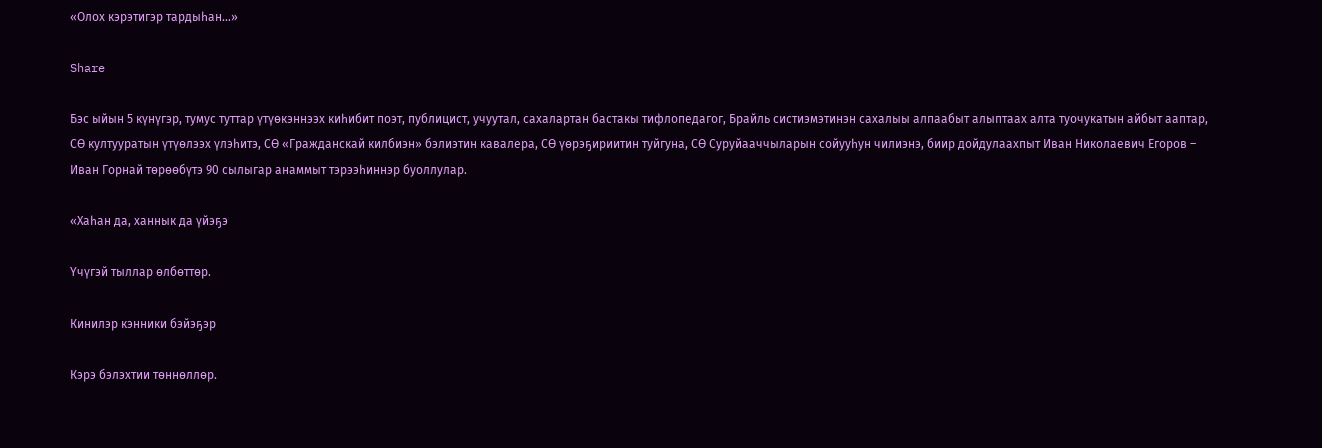«Олох кэрэтигэр тардыһан…»

Share

Бэс ыйын 5 күнүгэр, тумус туттар үтүөкэннээх киһибит поэт, публицист, учуутал, сахалартан бастакы тифлопедагог, Брайль систиэмэтинэн сахалыы алпаабыт алыптаах алта туочукатын айбыт ааптар, СӨ култууратын үтүөлээх үлэһитэ, СӨ «Гражданскай килбиэн» бэлиэтин кавалера, СӨ үөрэҕириитин туйгуна, СӨ Суруйааччыларын сойууһун чилиэнэ, биир дойдулаахпыт Иван Николаевич Егоров – Иван Горнай төрөөбүтэ 90 сылыгар анаммыт тэрээһиннэр буоллулар.

«Хаһан да, ханнык да үйэҕэ

Үчүгэй тыллар өлбөттөр.

Кинилэр кэнники бэйэҕэр

Кэрэ бэлэхтии төннөллөр.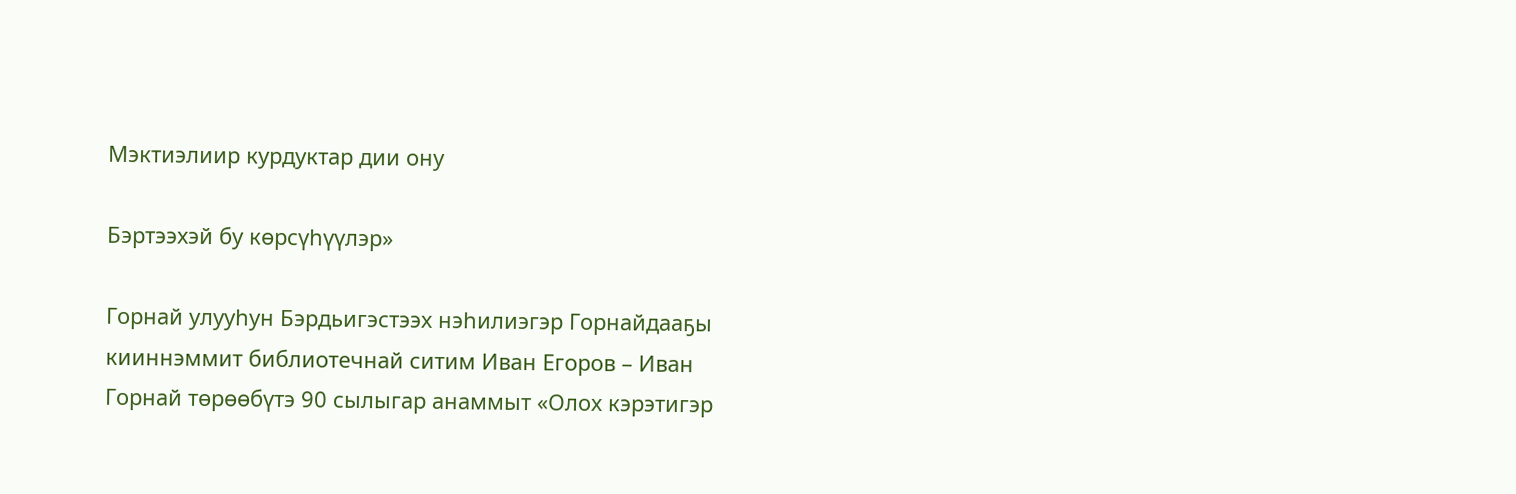Мэктиэлиир курдуктар дии ону

Бэртээхэй бу көрсүһүүлэр»

Горнай улууһун Бэрдьигэстээх нэһилиэгэр Горнайдааҕы кииннэммит библиотечнай ситим Иван Егоров – Иван Горнай төрөөбүтэ 90 сылыгар анаммыт «Олох кэрэтигэр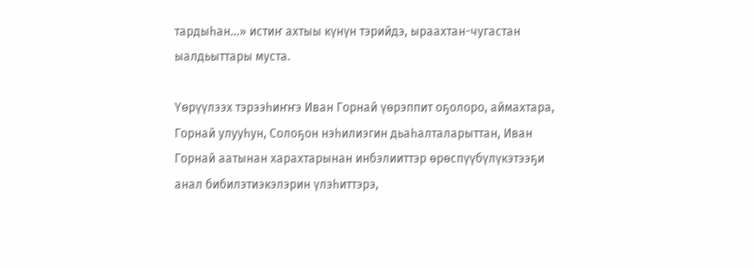тардыһан…» истиҥ ахтыы күнүн тэрийдэ, ыраахтан-чугастан ыалдьыттары муста.

Үөрүүлээх тэрээһиҥҥэ Иван Горнай үөрэппит оҕолоро, аймахтара, Горнай улууһун, Солоҕон нэһилиэгин дьаһалталарыттан, Иван Горнай аатынан харахтарынан инбэлииттэр өрөспүүбүлүкэтээҕи анал бибилэтиэкэлэрин үлэһиттэрэ,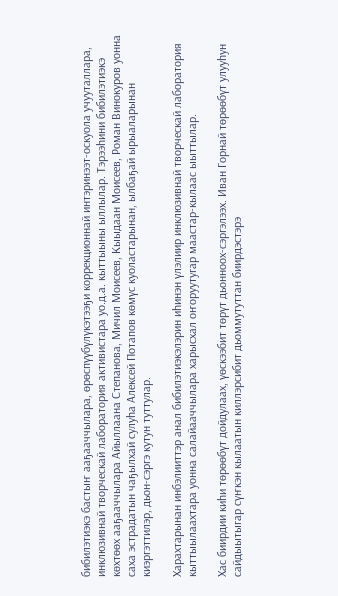бибилэтиэкэ бастыҥ ааҕааччылара, өрөспүүбүлүкэтээҕи коррекционнай интэринээт-оскуола учууталлара, инклюзивнай творческай лаборатория активистара уо.д.а. кыттыыны ыллылар. Тэрээһини бибилэтиэкэ көхтөөх ааҕааччылара Айыллаана Степанова, Мичил Моисеев, Кыыдаан Моисеев, Роман Винокуров уонна саха эстрадатын чаҕылхай сулуһа Алексей Потапов көмүс куоластарынан, ылбаҕай ырыаларынан киэргэттилэр, дьон-сэргэ кутун туттулар.

Харахтарынан инбэлииттэр анал бибилэтиэкэлэрин иһинэн үлэлиир инклюзивнай творческай лаборатория кыттыылаахтара уонна салайааччылара харысхал оҥоруутугар маастар-кылаас ыыттылар.

Хас биирдии киһи төрөөбүт дойдулаах, үөскээбит төрүт дьонноох-сэргэлээх. Иван Горнай төрөөбүт улууһун сайдыытыгар сүҥкэн кылаатын киллэрсибит дьоммутуттан биирдэстэрэ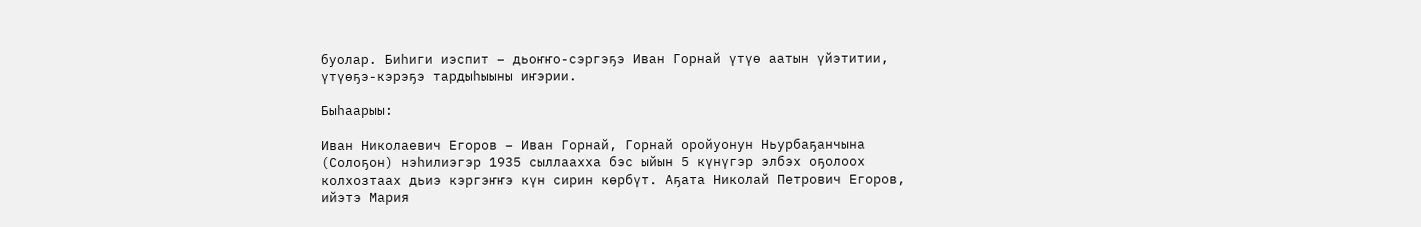буолар. Биһиги иэспит – дьоҥҥо-сэргэҕэ Иван Горнай үтүө аатын үйэтитии, үтүөҕэ-кэрэҕэ тардыһыыны иҥэрии.

Быһаарыы:

Иван Николаевич Егоров – Иван Горнай, Горнай оройуонун Ньурбаҕанчына (Солоҕон) нэһилиэгэр 1935 сыллаахха бэс ыйын 5 күнүгэр элбэх оҕолоох колхозтаах дьиэ кэргэҥҥэ күн сирин көрбүт. Аҕата Николай Петрович Егоров, ийэтэ Мария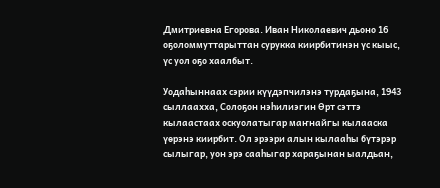Дмитриевна Егорова. Иван Николаевич дьоно 16 оҕоломмуттарыттан сурукка киирбитинэн үс кыыс, үс уол оҕо хаалбыт.

Уодаһыннаах сэрии күүдэпчилэнэ турдаҕына, 1943 сыллаахха, Солоҕон нэһилиэгин Өрт сэттэ кылаастаах оскуолатыгар маҥнайгы кылааска үөрэнэ киирбит. Ол эрээри алын кылааһы бүтэрэр сылыгар, уон эрэ сааһыгар хараҕынан ыалдьан,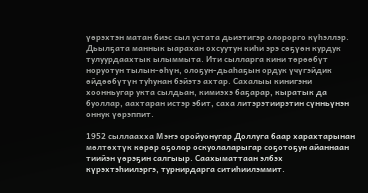үөрэхтэн матан биэс сыл устата дьиэтигэр олорорго күһэллэр. Дьылҕата маннык ыарахан охсуутун киһи эрэ сөҕүөн курдук тулуурдаахтык ылыммыта. Ити сылларга кини төрөөбүт норуотун тылын-өһүн, олоҕун-дьаһаҕын ордук үчүгэйдик өйдөөбүтүн туһунан бэйэтэ ахтар. Сахалыы кинигэни хоонньугар укта сылдьан, кимиэхэ баҕарар, кыратык да буоллар, аахтаран истэр эбит, саха литэрэтиирэтин сүнньүнэн оннук үөрэппит.

1952 сыллаахха Мэҥэ оройуонугар Доллуга баар харахтарынан мөлтөхтүк көрөр оҕолор оскуолаларыгар соҕотоҕун айаннаан тиийэн үөрэҕин салгыыр. Саахыматтаан элбэх күрэхтэһиилэргэ, турнирдарга ситиһиилэммит.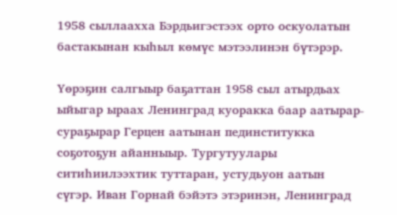1958 сыллаахха Бэрдьигэстээх орто оскуолатын бастакынан кыһыл көмүс мэтээлинэн бүтэрэр.

Үөрэҕин салгыыр баҕаттан 1958 сыл атырдьах ыйыгар ыраах Ленинград куоракка баар аатырар-сураҕырар Герцен аатынан пединститукка соҕотоҕун айанныыр. Тургутуулары ситиһиилээхтик туттаран, устудьуон аатын сүгэр. Иван Горнай бэйэтэ этэринэн, Ленинград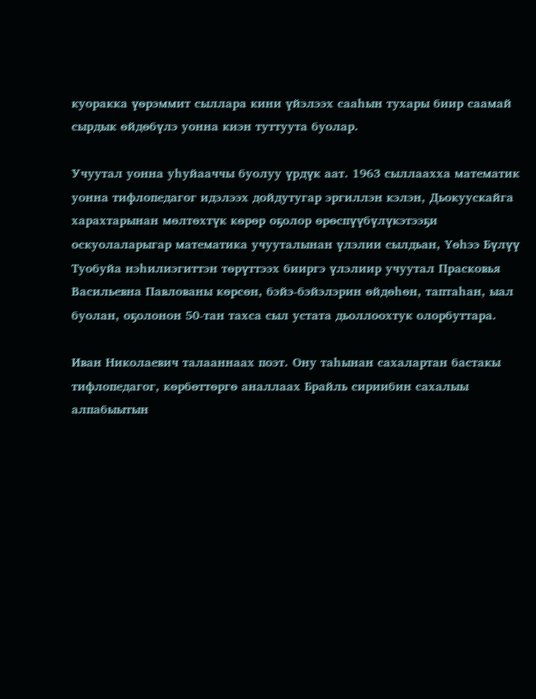куоракка үөрэммит сыллара кини үйэлээх сааһын тухары биир саамай сырдык өйдөбүлэ уонна киэн туттуута буолар.

Учуутал уонна уһуйааччы буолуу үрдүк аат. 1963 сыллаахха математик уонна тифлопедагог идэлээх дойдутугар эргиллэн кэлэн, Дьокуускайга харахтарынан мөлтөхтүк көрөр оҕолор өрөспүүбүлүкэтээҕи оскуолаларыгар математика учууталынан үлэлии сылдьан, Үөһээ Бүлүү Туобуйа нэһилиэгиттэн төрүттээх бииргэ үлэлиир учуутал Прасковья Васильевна Павлованы көрсөн, бэйэ-бэйэлэрин өйдөһөн, таптаһан, ыал буолан, оҕолонон 50-тан тахса сыл устата дьоллоохтук олорбуттара.

Иван Николаевич талааннаах поэт. Ону таһынан сахалартан бастакы тифлопедагог, көрбөттөргө аналлаах Брайль сириибин сахалыы алпабыытын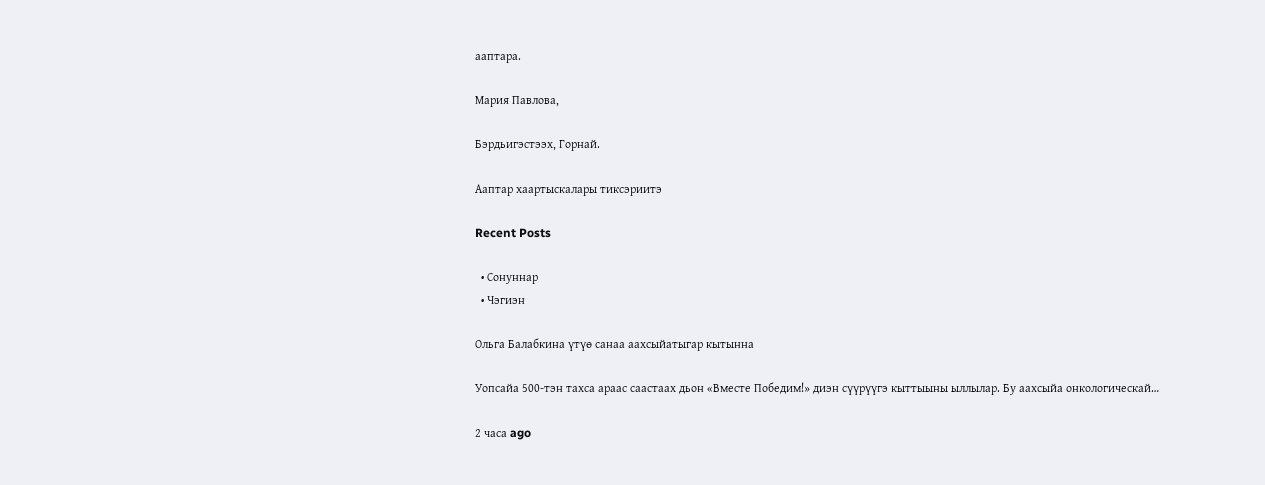ааптара.

Мария Павлова,

Бэрдьигэстээх, Горнай.

Ааптар хаартыскалары тиксэриитэ

Recent Posts

  • Сонуннар
  • Чэгиэн

Ольга Балабкина үтүө санаа аахсыйатыгар кытынна

Уопсайа 500-тэн тахса араас саастаах дьон «Вместе Победим!» диэн сүүрүүгэ кыттыыны ыллылар. Бу аахсыйа онкологическай…

2 часа ago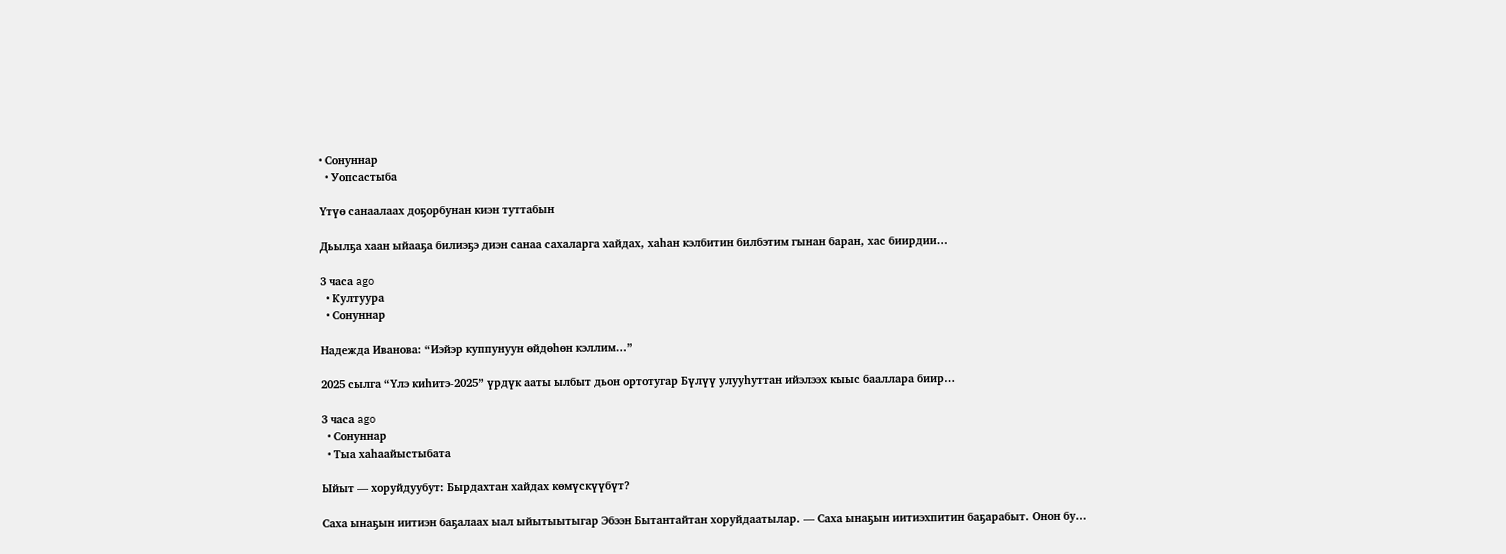• Сонуннар
  • Уопсастыба

Үтүө санаалаах доҕорбунан киэн туттабын

Дьылҕа хаан ыйааҕа билиэҕэ диэн санаа сахаларга хайдах, хаһан кэлбитин билбэтим гынан баран, хас биирдии…

3 часа ago
  • Култуура
  • Сонуннар

Надежда Иванова: “Иэйэр куппунуун өйдөһөн кэллим…”

2025 сылга “Үлэ киһитэ‑2025” үрдүк ааты ылбыт дьон ортотугар Бүлүү улууһуттан ийэлээх кыыс бааллара биир…

3 часа ago
  • Сонуннар
  • Тыа хаһаайыстыбата

Ыйыт — хоруйдуубут: Бырдахтан хайдах көмүскүүбүт?

Саха ынаҕын иитиэн баҕалаах ыал ыйытыытыгар Эбээн Бытантайтан хоруйдаатылар. — Саха ынаҕын иитиэхпитин баҕарабыт. Онон бу…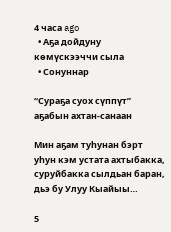4 часа ago
  • Аҕа дойдуну көмүскээччи сыла
  • Сонуннар

“Сураҕа суох сүппүт” аҕабын ахтан-санаан

Мин аҕам туһунан бэрт уһун кэм устата ахтыбакка, суруйбакка сылдьан баран, дьэ бу Улуу Кыайыы…

5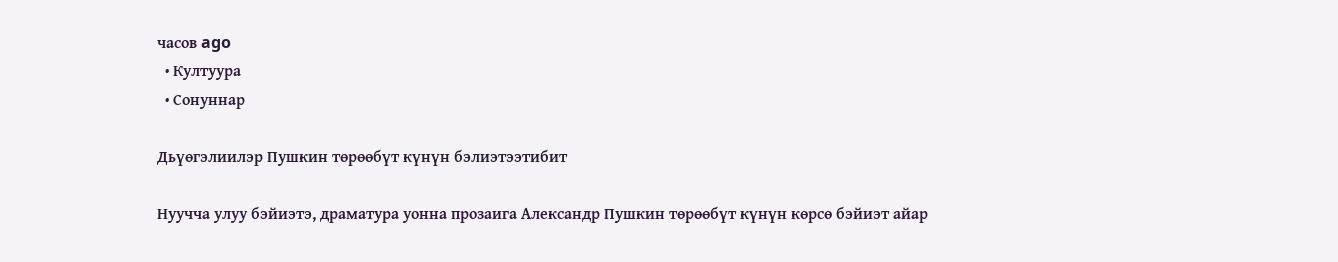часов ago
  • Култуура
  • Сонуннар

Дьүөгэлиилэр Пушкин төрөөбүт күнүн бэлиэтээтибит

Нуучча улуу бэйиэтэ, драматура уонна прозаига Александр Пушкин төрөөбүт күнүн көрсө бэйиэт айар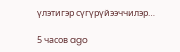үлэтигэр сүгүрүйээччилэр…

5 часов ago